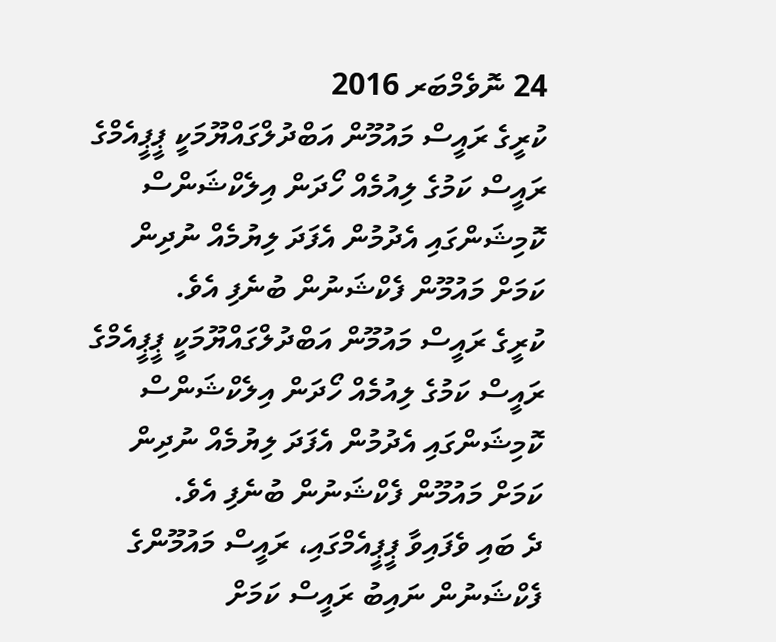24 ނޮވެމްބަރ 2016
ކުރީގެ ރައީސް މައުމޫން އަބްދުލްގައްޔޫމަކީ ޕީޕީއެމްގެ ރައީސް ކަމުގެ ލިއުމެއް ހޯދަން އިލެކްޝަންސް ކޮމިޝަންގައި އެދުމުން އެފަދަ ލިޔުމެއް ނުދިން ކަމަށް މައުމޫން ފެކްޝަނުން ބުނެފި އެވެ.
ކުރީގެ ރައީސް މައުމޫން އަބްދުލްގައްޔޫމަކީ ޕީޕީއެމްގެ ރައީސް ކަމުގެ ލިއުމެއް ހޯދަން އިލެކްޝަންސް ކޮމިޝަންގައި އެދުމުން އެފަދަ ލިޔުމެއް ނުދިން ކަމަށް މައުމޫން ފެކްޝަނުން ބުނެފި އެވެ.
ދެ ބައި ވެފައިވާ ޕީޕީއެމްގައި، ރައީސް މައުމޫންގެ ފެކްޝަނުން ނައިބު ރައީސް ކަމަށް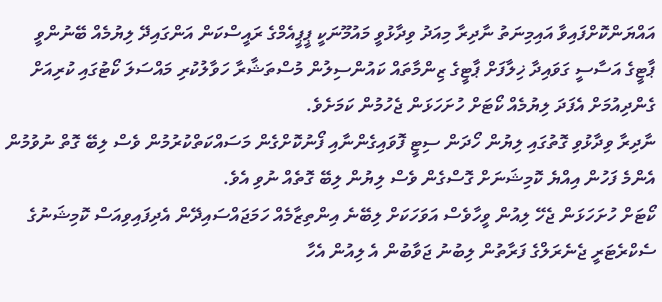އައްޔަންކޮށްފައިވާ އައިމިނަތު ނާދިރާ މިއަދު ވިދާޅުވީ މައުމޫނަކީ ޕީޕީއެމްގެ ރައީސްކަން އަންގައިދޭ ލިޔުމެއް ބޭނުންވީ ޕާޓީގެ އަސާސީ ގަވައިދާ ޚިލާފަށް ޕާޓީގެ ޒިންމާތައް ކައުންސިލުން މުސްތަޝާރާ ހަވާލުކުރި މައްސަލަ ކޯޓުގައި ކުރިއަށް ގެންދިއުމަށް އެފަދަ ލިޔުމެއް ކޯޓަށް ހުށަހަޅަން ޖެހުމުން ކަމަށެވެ.
ނާދިރާ ވިދާޅުވި ގޮތުގައި ލިޔުން ހޯދަން ސިޓީ ފޮވައިގެންނާއި ފޯނުކޮށްގެން މަސައްކަތްކުރުމުން ވެސް ލިބޭ ގޮތް ނުވުމުން އެންމެ ފަހުން އިއްޔެ ކޮމިޝަނަށް ގޮސްގެން ވެސް ލިޔުން ލިބޭ ގޮތެއް ނުވި އެވެ.
ކޯޓަށް ހުށަހަޅަން ޖެހޭ ލިއުން ވީހާވެސް އަވަހަކަށް ލިބޭނެ އިންތިޒާމެއް ހަމަޖައްސައިދޭން އެދިފައިވިއަސް ކޮމިޝަނުގެ ސެކްރެޓަރީ ޖެނެރަލްގެ ފަރާތުން ލިބުނު ޖަވާބުން އެ ލިއުން އެހާ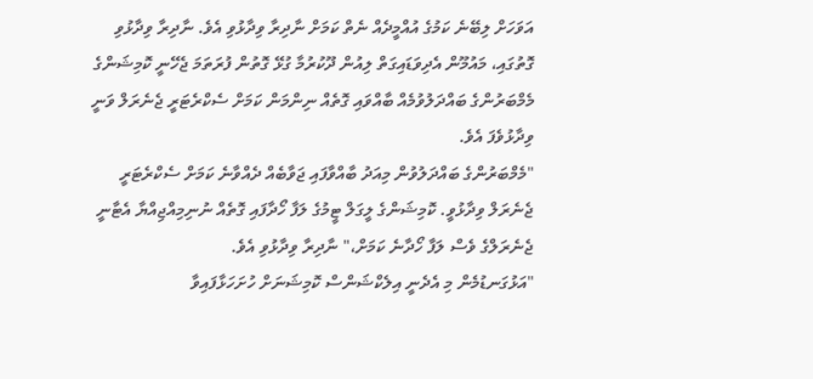އަވަހަށް ލިބޭނެ ކަމުގެ އުއްމީދެއް ނެތް ކަމަށް ނާދިރާ ވިދާޅުވި އެވެ. ނާދިރާ ވިދާޅުވި ގޮތުގައި، މައުމޫން އެދިވަޑައިގަތް ލިއުން ދޫކުރުމާ ގުޅޭ ގޮތުން ފުރަތަމަ ޖެހޭނީ ކޮމިޝަންގެ މެމްބަރުންގެ ބައްދަލުވުމެއް ބާއްވައި ގޮތެއް ނިންމަން ކަމަށް ސެކްރެޓަރީ ޖެނެރަލް ވަނީ ވިދާޅުވެފަ އެވެ.
"މެމްބަރުންގެ ބައްދަލުވުން މިއަދު ބާއްވާފައި ޖަވާބެއް ދެއްވާނެ ކަމަށް ސެކްރެޓަރީ ޖެނެރަލް ވިދާޅުވީ. ކޮމިޝަންގެ ލީގަލް ޓީމުގެ ލަފާ ހޯދާފައި ގޮތެއް ނުނިމިއްޖިއްޔާ އެޓާނީ ޖެނެރަލްގެ ވެސް ލަފާ ހޯދާނެ ކަމަށް،" ނާދިރާ ވިދާޅުވި އެވެ.
"އަޅުގަނޑުމެން މި އެދެނީ އިލެކްޝަންސް ކޮމިޝަނަށް ހުށަހަޅާފައިވާ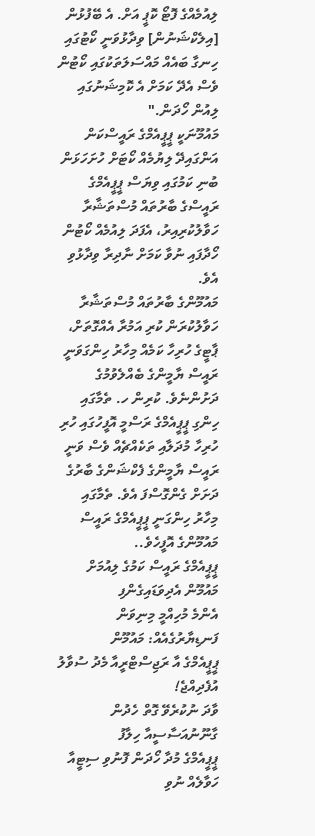ލިއުމެއްގެ ފޮޓޯ ކޮޕީ އަށް. އެ ބޭފުޅުން [އިލެކްޝަނުން] ވިދާޅުވަނީ ކޯޓުގައި ހިނގާ ބައެއް މައްސަލަތަކުގައި ކޯޓުން ވެސް އެދޭ ކަމަށް އެ ކޮމިޝަނުގައި ލިއުން ހޯދަން."
މައުމޫނަކީ ޕީޕީއެމްގެ ރައީސްކަން އަންގައިދޭ ލިޔުމެއް ކޯޓަށް ހުށަހަޅަން ބުނި ކަމުގައި ވިޔަސް ޕީޕީއެމްގެ ރައީސްގެ ބާރުތައް މުސްތަޝާރާ ހަވާލުކުރިއިރު، އެފަދަ ލިއުމެއް ކޯޓުން ހޯދާފައި ނުވާ ކަމަށް ނާދިރާ ވިދާޅުވި އެވެ.
މައުމޫންގެ ބާރުތައް މުސްތަޝާރާ ހަވާލުކުރަން ކުރި އަމުރާ އެއްގޮތަށް، ޕާޓީގެ ހުރިހާ ކަމެއް މިހާރު ހިންގަވަނީ ރައީސް ޔާމީންގެ ބެއްލެވުމުގެ ދަށުންނެވެ. ކުރިން ހ. ތެމާގައި ހިންގި ޕީޕީއެމްގެ ރަސްމީ އޮފީހުގައި ހުރި ހުރިހާ މުދަލާއި ތަކެއްޗެއް ވެސް ވަނީ ރައީސް ޔާމީންގެ ފެކްޝަންގެ ބާރުގެ ދަށަށް ގެންގޮސްފަ އެވެ. ތެމާގައި މިހާރު ހިންގަނީ ޕީޕީއެމްގެ ރައީސް މައުމޫންގެ އޮފީހެވެ..
ޕީޕީއެމްގެ ރައީސް ކަމުގެ ލިއުމަށް މައުމޫން އެދިވަޑައިގެންފި
އެންމެ މުހިއްމީ މިނިވަން ފަނޑިޔާރުގެއެއް: މައުމޫން
ޕީޕީއެމްގެ އާ ރަޖިސްޓްރީއާ މެދު ސުވާލު އުފެދިއްޖެ!
ވާދަ ނުކުރެވޭ ގޮތް ހެދުން ގާނޫނުއަސާސީއާ ހިލާފު
ޕީޕީއެމްގެ މުދާ ހޯދަން ފޮނުވި ސިޓީއާ ހަވާލެއް ނުވި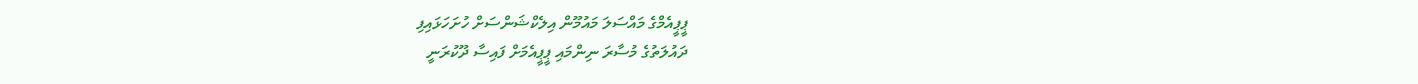ޕީޕީއެމްގެ މައްސަލަ މައުމޫން އިލެކްޝަންސަށް ހުށަހަޅައިފި
ދައުލަތުގެ މުސާރަ ނިންމައި ޕީޕީއެމަށް ފައިސާ ދޫކުރަނީ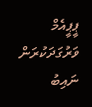ޕީޕީއެމް ވަރުގަދަކުރަން ނައިބު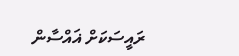ރައީސަކަށް ޣައްސާން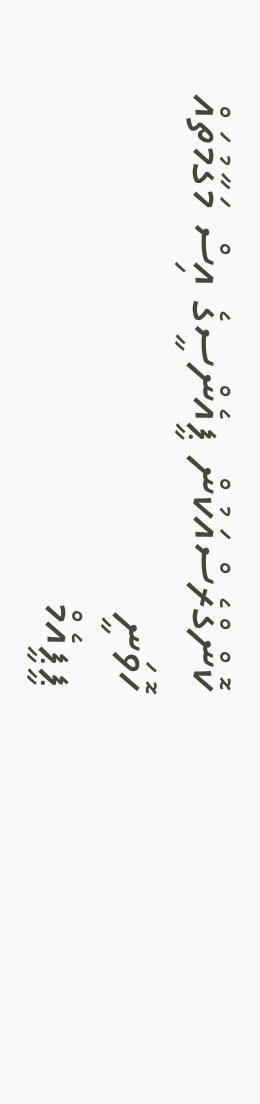ކޮންގްރެސްއަކުން ޕީއެންސީގެ އިސް މަގާމުތައް ހޮވަނީ
ޕީޕީއެމް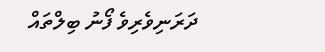ދަރަނިވެރިވެ ފޯނު ބިލްތައް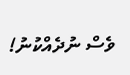ވެސް ނުދެއްކުނު!